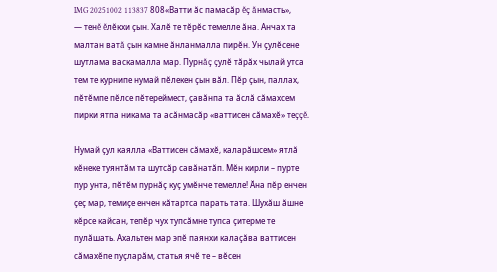IMG 20251002 113837 808«Ватти ăс памасăр ĕç ăнмасть», — тенĕ ĕлĕкхи çын. Халĕ те тĕрĕс темелле ăна. Анчах та малтан ватă çын камне ăнланмалла пирĕн. Ун çулĕсене шутлама васкамалла мар. Пурнăç çулĕ тăрăх чылай утса тем те курнипе нумай пĕлекен çын вăл. Пĕр çын, паллах, пĕтĕмпе пĕлсе пĕтереймест, çавăнпа та ăслă сăмахсем пирки ятпа никама та асăнмасăр «ваттисен сăмахĕ» теççĕ.

Нумай çул каялла «Ваттисен сăмахĕ, каларăшсем» ятлă кĕнеке туянтăм та шутсăр савăнатăп. Мĕн кирли – пурте пур унта, пĕтĕм пурнăç куç умĕнче темелле! Ăна пĕр енчен çеç мар, темиçе енчен кăтартса парать тата. Шухăш ăшне кĕрсе кайсан, тепĕр чух тупсăмне тупса çитерме те пулăшать. Ахальтен мар эпĕ паянхи калаçăва ваттисен сăмахĕпе пуçларăм, статья ячĕ те – вĕсен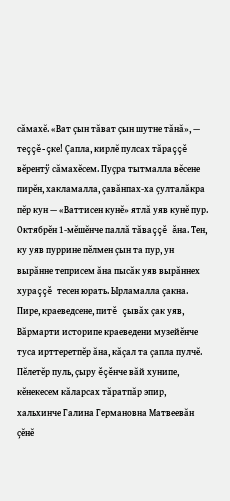сăмахĕ. «Ват çын тăват çын шутне тăнă», — теççĕ-çке! Çапла, кирлĕ пулсах тăраççĕ вĕрентÿ сăмахĕсем. Пуçра тытмалла вĕсене пирĕн, хакламалла, çавăнпах-ха çулталăкра пĕр кун — «Ваттисен кунĕ» ятлă уяв кунĕ пур. Октябрĕн 1-мĕшĕнче паллă тăваççĕ ăна. Тен, ку уяв пуррине пĕлмен çын та пур, ун вырăнне теприсем ăна пысăк уяв вырăннех хураççĕ тесен юрать. Ырламалла çакна. Пире, краеведсене, питĕ çывăх çак уяв, Вăрмарти историпе краеведени музейĕнче туса ирттеретпĕр ăна, кăçал та çапла пулчĕ. Пĕлетĕр пуль, çыру ĕçĕнче вăй хунипе, кĕнекесем кăларсах тăратпăр эпир, хальхинче Галина Германовна Матвеевăн çĕнĕ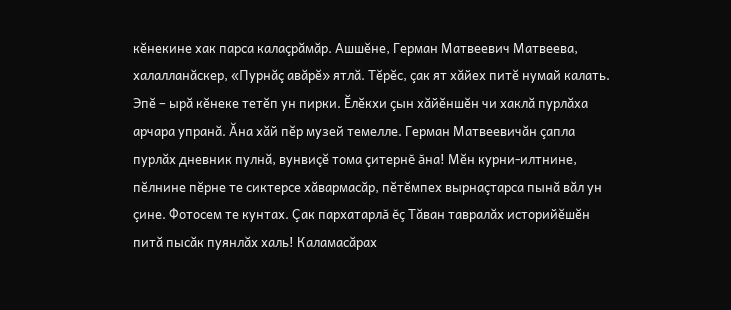кĕнекине хак парса калаçрăмăр. Ашшĕне, Герман Матвеевич Матвеева, халалланăскер, «Пурнăç авăрĕ» ятлă. Тĕрĕс, çак ят хăйех питĕ нумай калать. Эпĕ – ырă кĕнеке тетĕп ун пирки. Ĕлĕкхи çын хăйĕншĕн чи хаклă пурлăха арчара упранă. Ăна хăй пĕр музей темелле. Герман Матвеевичăн çапла пурлăх дневник пулнă, вунвиçĕ тома çитернĕ ăна! Мĕн курни-илтнине, пĕлнине пĕрне те сиктерсе хăвармасăр, пĕтĕмпех вырнаçтарса пынă вăл ун çине. Фотосем те кунтах. Çак пархатарлă ĕç Тăван тавралăх историйĕшĕн питă пысăк пуянлăх халь! Каламасăрах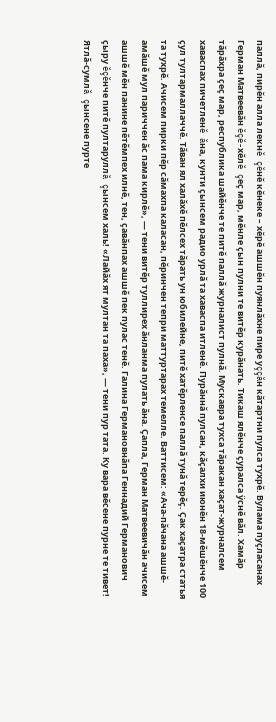паллă, пирĕн алла лекнĕ çĕнĕ кĕнеке – хĕрĕ ашшĕн пуянлăхне пире уççăн кăтартни пулса тухрĕ. Вулама пуçласанах Герман Матвеевăн ĕçĕ-хĕлĕ çеç мар, мĕнле çын пулни те витĕр курăнать. Тикаш ялĕнче çуралса ÿснĕ вăл. Хамăр тăрăхра çеç мар, республика шайĕнче те питĕ паллă журналист пулнă. Мускавра тухса тăракан хаçат-журналсем хаваспах пичетленĕ ăна, кунти çынсем радио урлă та хаваспа итленĕ. Пурăннă пулсан, кăçалхи июнĕн 18-мĕшĕнче 100 çул тултармаллаччĕ. Тăван ял халăхĕ пĕлсех тăрать ун юбилейне, питĕ хатĕрленсе паллă тунă терĕç. Çак хаçатра статья та тухрĕ. Ачисем пирки пĕр сăмахпа каласан, пĕринчен тепри маттуртарах темелле. Ваттисем: «Ача-пăчана ашшĕ-амăшĕ мул париччен ăс пама кирлĕ», — тени витĕр туллирех ăнланма пулать ăна. Çапла, Герман Матвеевичăн ачисем ашшĕ мĕн панине пĕтĕмпех илнĕ, тен, çавăнпах ашшĕ пек пулас тенĕ. Галина Германовнăпа Геннадий Германович çыру ĕçĕнче питĕ пултаруллă çынсем халь! «Лайăх ят мултан та паха», — тени пур тата. Ку вара вĕсене пурне те тивет! Ятлă-сумлă çынсене пурте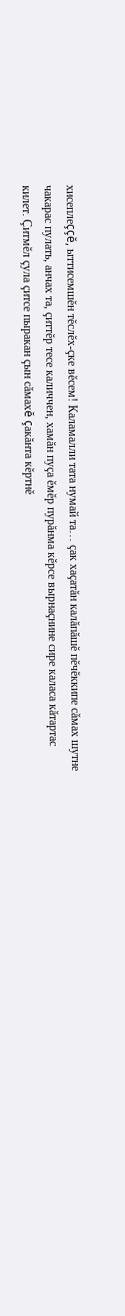хисеплеççĕ, ыттисемшĕн тĕслĕх-çке вĕсем! Каламалли тата нумай та… çак хаçатăн калăпăшĕ пĕчĕккипе сăмах шутне чакарас пулать, анчах та, çиттĕр тесе каличчен, хамăн пуçа ĕмĕр пурăнма кĕрсе вырнаçнине сире каласа кăтартас килет. Çитмĕл çула çитсе пыракан çын сăмахĕ çакăнта кĕртнĕ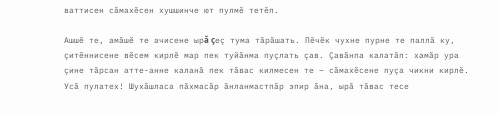ваттисен сăмахĕсен хушшинче ют пулмĕ тетĕп.

Ашшĕ те, амăшĕ те ачисене ырă çеç тума тăрăшать. Пĕчĕк чухне пурне те паллă ку, çитĕннисене вĕсем кирлĕ мар пек туйăнма пуçлать çав. Çавăнпа калатăп: хамăр ура çине тăрсан атте-анне каланă пек тăвас килмесен те – сăмахĕсене пуçа чикни кирлĕ. Усă пулатех! Шухăшласа пăхмасăр ăнланмастпăр эпир ăна, ырă тăвас тесе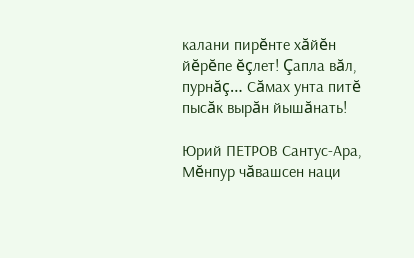калани пирĕнте хăйĕн йĕрĕпе ĕçлет! Çапла вăл, пурнăç… Сăмах унта питĕ пысăк вырăн йышăнать!

Юрий ПЕТРОВ Сантус-Ара, Мĕнпур чăвашсен наци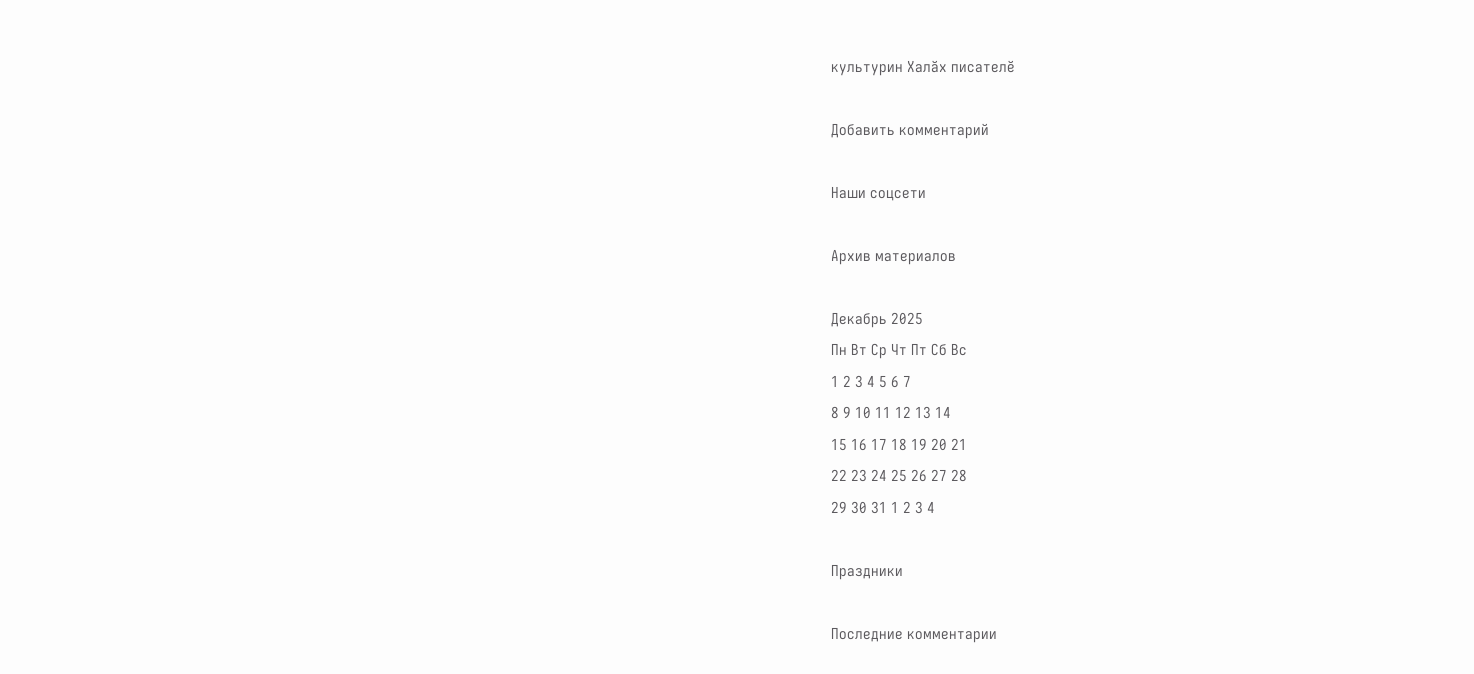культурин Халăх писателĕ

Добавить комментарий

Наши соцсети

Архив материалов

Декабрь 2025
Пн Вт Ср Чт Пт Сб Вс
1 2 3 4 5 6 7
8 9 10 11 12 13 14
15 16 17 18 19 20 21
22 23 24 25 26 27 28
29 30 31 1 2 3 4

Праздники

Последние комментарии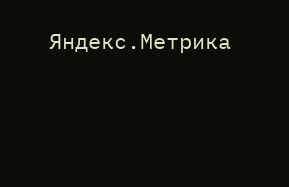Яндекс.Метрика